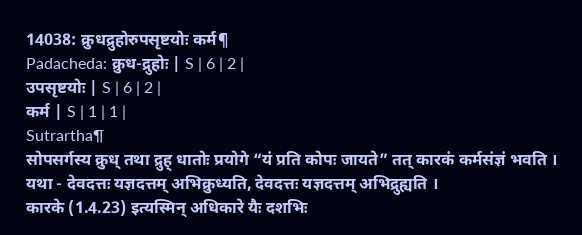14038: क्रुधद्रुहोरुपसृष्टयोः कर्म¶
Padacheda: क्रुध-द्रुहोः | S | 6 | 2 |
उपसृष्टयोः | S | 6 | 2 |
कर्म | S | 1 | 1 |
Sutrartha¶
सोपसर्गस्य क्रुध् तथा द्रुह् धातोः प्रयोगे “यं प्रति कोपः जायते” तत् कारकं कर्मसंज्ञं भवति । यथा - देवदत्तः यज्ञदत्तम् अभिक्रुध्यति, देवदत्तः यज्ञदत्तम् अभिद्रुह्यति ।
कारके (1.4.23) इत्यस्मिन् अधिकारे यैः दशभिः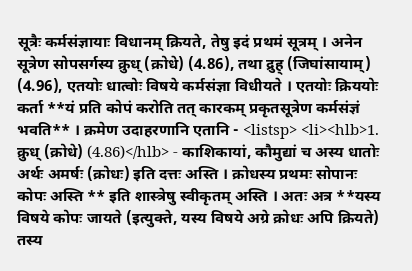सूत्रैः कर्मसंज्ञायाः विधानम् क्रियते, तेषु इदं प्रथमं सूत्रम् । अनेन सूत्रेण सोपसर्गस्य क्रुध् (क्रोधे) (4.86), तथा द्रुह् (जिघांसायाम्) (4.96), एतयोः धात्वोः विषये कर्मसंज्ञा विधीयते । एतयोः क्रिययोः कर्ता **यं प्रति कोपं करोति तत् कारकम् प्रकृतसूत्रेण कर्मसंज्ञं भवति** । क्रमेण उदाहरणानि एतानि - <listsp> <li><hlb>1. क्रुध् (क्रोधे) (4.86)</hlb> - काशिकायां, कौमुद्यां च अस्य धातोः अर्थः अमर्षः (क्रोधः) इति दत्तः अस्ति । क्रोधस्य प्रथमः सोपानः कोपः अस्ति ** इति शास्त्रेषु स्वीकृतम् अस्ति । अतः अत्र **यस्य विषये कोपः जायते (इत्युक्ते, यस्य विषये अग्रे क्रोधः अपि क्रियते) तस्य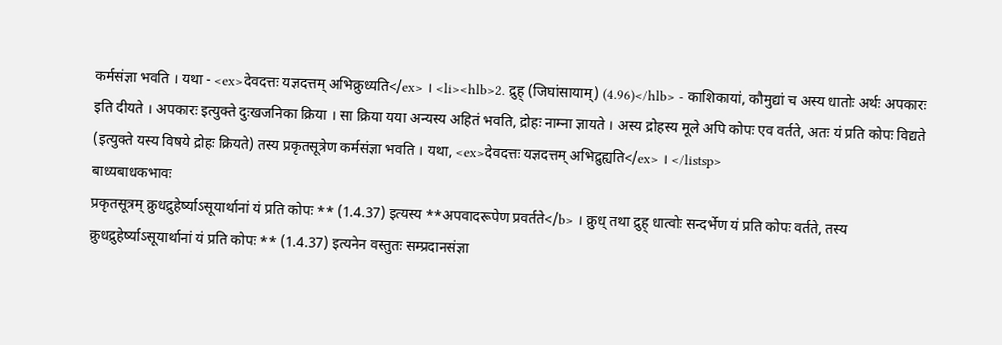कर्मसंज्ञा भवति । यथा - <ex>देवदत्तः यज्ञदत्तम् अभिक्रुध्यति</ex> । <li><hlb>2. द्रुह् (जिघांसायाम्) (4.96)</hlb> - काशिकायां, कौमुद्यां च अस्य धातोः अर्थः अपकारः इति दीयते । अपकारः इत्युक्ते दुःखजनिका क्रिया । सा क्रिया यया अन्यस्य अहितं भवति, द्रोहः नाम्ना ज्ञायते । अस्य द्रोहस्य मूले अपि कोपः एव वर्तते, अतः यं प्रति कोपः विद्यते (इत्युक्ते यस्य विषये द्रोहः क्रियते) तस्य प्रकृतसूत्रेण कर्मसंज्ञा भवति । यथा, <ex>देवदत्तः यज्ञदत्तम् अभिद्रुह्यति</ex> । </listsp>
बाध्यबाधकभावः
प्रकृतसूत्रम् क्रुधद्रुहेर्ष्याऽसूयार्थानां यं प्रति कोपः ** (1.4.37) इत्यस्य **अपवादरूपेण प्रवर्तते</b> । क्रुध् तथा द्रुह् धात्वोः सन्दर्भेण यं प्रति कोपः वर्तते, तस्य क्रुधद्रुहेर्ष्याऽसूयार्थानां यं प्रति कोपः ** (1.4.37) इत्यनेन वस्तुतः सम्प्रदानसंज्ञा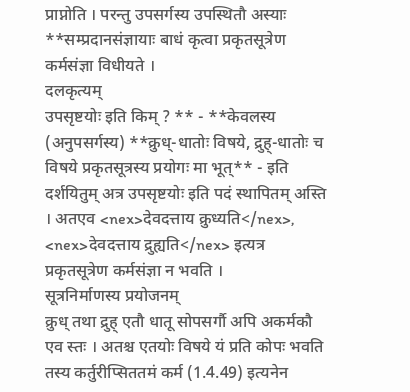प्राप्नोति । परन्तु उपसर्गस्य उपस्थितौ अस्याः **सम्प्रदानसंज्ञायाः बाधं कृत्वा प्रकृतसूत्रेण कर्मसंज्ञा विधीयते ।
दलकृत्यम्
उपसृष्टयोः इति किम् ? ** - **केवलस्य (अनुपसर्गस्य) **क्रुध्-धातोः विषये, द्रुह्-धातोः च विषये प्रकृतसूत्रस्य प्रयोगः मा भूत्** - इति दर्शयितुम् अत्र उपसृष्टयोः इति पदं स्थापितम् अस्ति । अतएव <nex>देवदत्ताय क्रुध्यति</nex>, <nex>देवदत्ताय द्रुह्यति</nex> इत्यत्र प्रकृतसूत्रेण कर्मसंज्ञा न भवति ।
सूत्रनिर्माणस्य प्रयोजनम्
क्रुध् तथा द्रुह् एतौ धातू सोपसर्गौ अपि अकर्मकौ एव स्तः । अतश्च एतयोः विषये यं प्रति कोपः भवति तस्य कर्तुरीप्सिततमं कर्म (1.4.49) इत्यनेन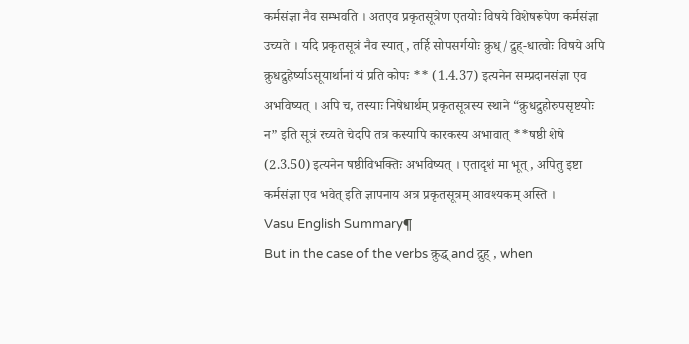कर्मसंज्ञा नैव सम्भवति । अतएव प्रकृतसूत्रेण एतयोः विषये विशेषरूपेण कर्मसंज्ञा उच्यते । यदि प्रकृतसूत्रं नैव स्यात्, तर्हि सोपसर्गयोः क्रुध्/द्रुह्-धात्वोः विषये अपि क्रुधद्रुहेर्ष्याऽसूयार्थानां यं प्रति कोपः ** (1.4.37) इत्यनेन सम्प्रदानसंज्ञा एव अभविष्यत् । अपि च, तस्याः निषेधार्थम् प्रकृतसूत्रस्य स्थाने “क्रुधद्रुहोरुपसृष्टयोः न” इति सूत्रं रच्यते चेदपि तत्र कस्यापि कारकस्य अभावात् **षष्ठी शेषे (2.3.50) इत्यनेन षष्ठीविभक्तिः अभविष्यत् । एतादृशं मा भूत्, अपितु इष्टा कर्मसंज्ञा एव भवेत् इति ज्ञापनाय अत्र प्रकृतसूत्रम् आवश्यकम् अस्ति ।
Vasu English Summary¶
But in the case of the verbs क्रुद्ध् and द्रुह् , when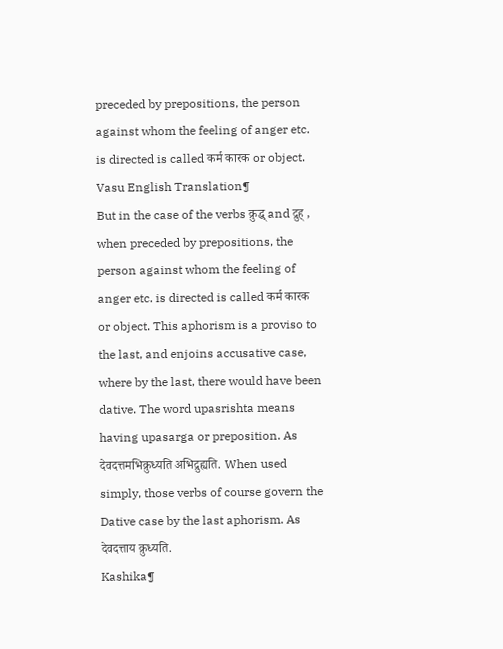preceded by prepositions, the person against whom the feeling of anger etc. is directed is called कर्म कारक or object.
Vasu English Translation¶
But in the case of the verbs क्रुद्ध् and द्रुह् , when preceded by prepositions, the person against whom the feeling of anger etc. is directed is called कर्म कारक or object. This aphorism is a proviso to the last, and enjoins accusative case, where by the last, there would have been dative. The word upasrishta means having upasarga or preposition. As देवदत्तमभिक्रुध्यति अभिद्रुह्यति. When used simply, those verbs of course govern the Dative case by the last aphorism. As देवदत्ताय क्रुध्यति.
Kashika¶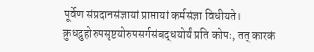पूर्वेण संप्रदानसंज्ञायां प्राप्तायां कर्मसंज्ञा विधीयते। क्रुधद्रुहोरुपसृष्टयोरुपसर्गसंबद्धयोर्यं प्रति कोपः, तत् कारकं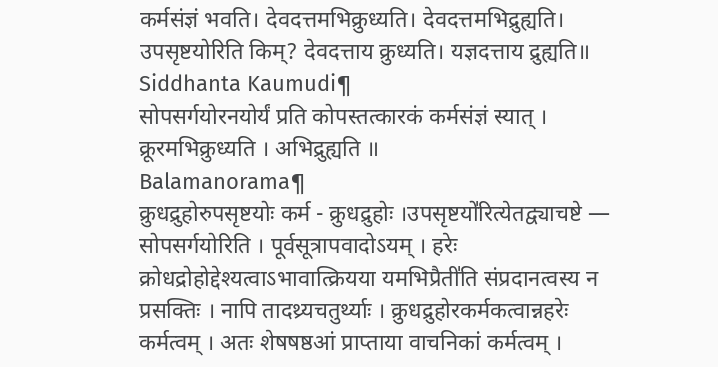कर्मसंज्ञं भवति। देवदत्तमभिक्रुध्यति। देवदत्तमभिद्रुह्यति। उपसृष्टयोरिति किम्? देवदत्ताय क्रुध्यति। यज्ञदत्ताय द्रुह्यति॥
Siddhanta Kaumudi¶
सोपसर्गयोरनयोर्यं प्रति कोपस्तत्कारकं कर्मसंज्ञं स्यात् । क्रूरमभिक्रुध्यति । अभिद्रुह्यति ॥
Balamanorama¶
क्रुधद्रुहोरुपसृष्टयोः कर्म - क्रुधद्रुहोः ।उपसृष्टयो॑रित्येतद्व्याचष्टे — सोपसर्गयोरिति । पूर्वसूत्रापवादोऽयम् । हरेः क्रोधद्रोहोद्देश्यत्वाऽभावात्क्रियया यमभिप्रैती॑ति संप्रदानत्वस्य न प्रसक्तिः । नापि तादथ्र्यचतुर्थ्याः । क्रुधद्रुहोरकर्मकत्वान्नहरेः कर्मत्वम् । अतः शेषषष्ठआं प्राप्ताया वाचनिकां कर्मत्वम् ।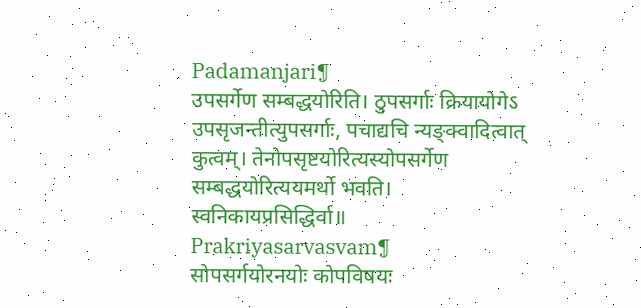Padamanjari¶
उपसर्गेण सम्बद्धयोरिति। ठुपसर्गाः क्रियायोगेऽ उपसृजन्तीत्युपसर्गाः, पचाद्यचि न्यङ्क्वादित्वात् कुत्वम्। तेनोपसृष्टयोरित्यस्योपसर्गेण सम्बद्धयोरित्ययमर्थो भवति। स्वनिकायप्रसिद्धिर्वा॥
Prakriyasarvasvam¶
सोपसर्गयोरनयोः कोपविषयः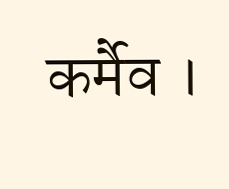कर्मैव ।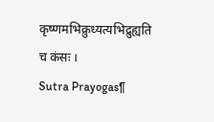कृष्णमभिक्रुध्यत्यभिद्रुह्यति च कंसः ।
Sutra Prayogas¶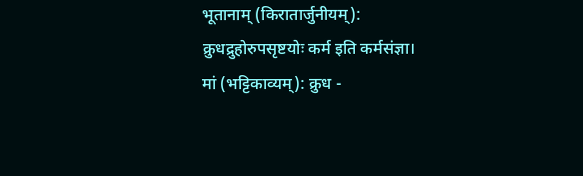भूतानाम् (किरातार्जुनीयम्): क्रुधद्रुहोरुपसृष्टयोः कर्म इति कर्मसंज्ञा।
मां (भट्टिकाव्यम्): क्रुध -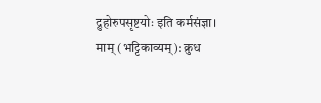द्रुहोरुपसृष्टयोः इति कर्मसंज्ञा।
माम् (भट्टिकाव्यम्): क्रुध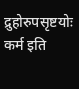द्रुहोरुपसृष्टयोः कर्म इति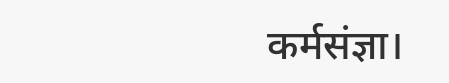कर्मसंज्ञा।